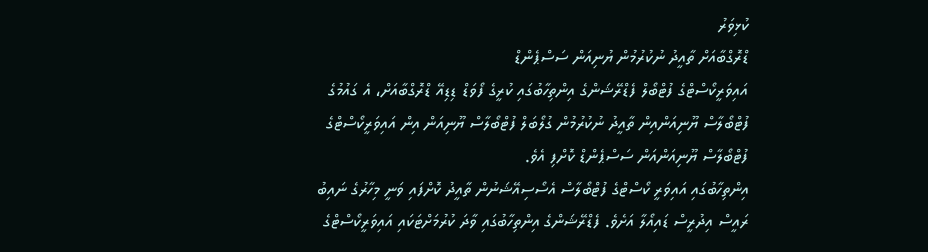ކުޅިވަރު
ޑްރޮގްބާއަށް ތާއީދު ނުކުރުމުން ޔުނިއަން ސަސްޕެންޑް
އައިވަރީކޯސްޓްގެ ފުޓްބޯލް ފެޑްރޭޝަންގެ އިންތިހާބުގައި ކުރީގެ ފޯވަޑް ޑިޑިއޭ ޑްރޮގްބާއަށް، އެ ގައުމުގެ ފުޓްބޯލާސް ޔޫނިއަންއިން ތާއީދު ނުކުރުމުން ގުލޯބަލް ފުޓްބޯލާސް ޔޫނިއަން އިން އައިވަރީކޯސްޓްގެ ފުޓްބޯލާސް ޔޫނިއަންއަން ސަސްޕެންޑް ކޮށްފި އެވެ.
އިންތިހާބުގައި އައިވަރީ ކޯސްޓްގެ ފުޓްބޯލާސް އެސޯސިއޭޝަނުން ތާއީދު ކޮށްފައި ވަނީ މިހާރުގެ ނައިބު ރައީސް އިދުރީސް ޑައިއޯލާ އަށެވެ. ފެޑްރޭޝަންގެ އިންތިހާބުގައި ވާދަ ކުރުމަށްޓަކައި އައިވަރީކޯސްޓްގެ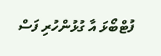ފުޓްބޯޅަ އާ ގުޅުންހުރި ފަސް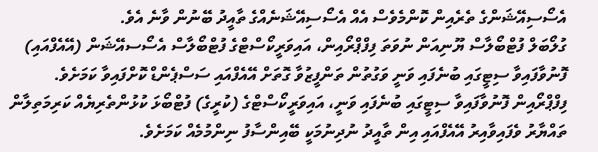އެސޯސިއޭޝަންގެ ތެރެއިން ކޮންމެވެސް އެއް އެސޯސިއޭޝަނެއްގެ ތާއީދު ބޭނުން ވާނެ އެވެ.
ގުލޯބަލް ފުޓްބޯލާސް ޔޫނިއަން ނުވަތަ ފިފްޕްރޯއިން، އައިވަރީކޯސްޓްގެ ފުޓްބޯލާސް އެސޯސއޭޝަން (އޭއެފްއައި) ފޮނުވާފައިވާ ސިޓީގައި ބުނެފައި ވަނީ ވަގުތުން ތަންފީޒުވާ ގޮތަށް އޭއެފްއައި ސަސްޕެންޑް ކޮށްފައިވާ ކަމަށެވެ.
ފިފްޕްރޯއިން ފޮނުވާފައިވާ ސިޓީގައި ބުނެފައި ވަނީ، އައިވަރީކޯސްޓްގެ (ކުރީގެ) ފުޓްބޯޅަ ކުޅުންތެރިޔެއް ކަރިމަތިލާން ތައްޔާރު ވެފައިވާއިރު އޭއެފްއައި އިން ތާއީދު ނުދިނުމަކީ ބޭއިންސާފު ނިންމުމެއް ކަމަށެވެ.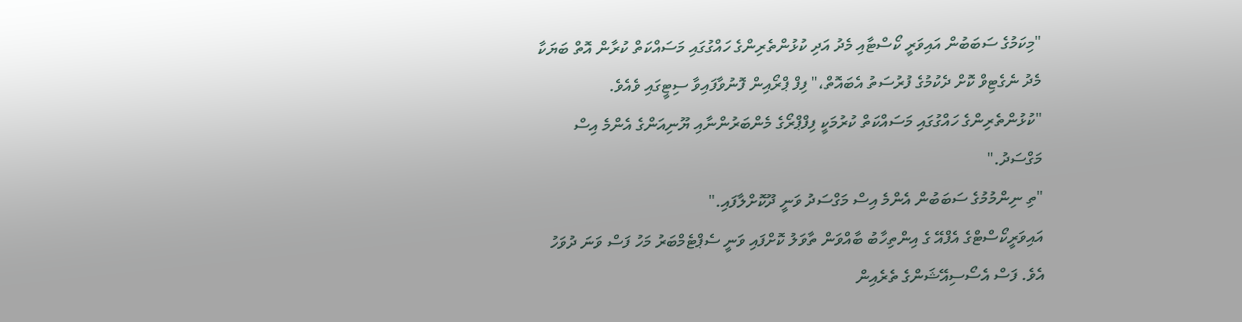"މިކަމުގެ ސަބަބުން އައިވަރީ ކޯސްޓާއި މެދު އަދި ކުޅުންތެރިންގެ ހައްގުގައި މަސައްކަތް ކުރާން އޮތް ބަޔަކާ މެދު ނެގެޓިވް ކޮށް ދެކުމުގެ ފުރުސަތު އެބައޮތް،" ފިފް ޕްރޯއިން ފޮނުވާފައިވާ ސިޓީގައި ވެއެވެ. "ކުޅުންތެރިންގެ ހައްގުގައި މަސައްކަތް ކުރުމަކީ ފިފްޕްރޯގެ މެންބަރުންނާއި ޔޫނިއަންގެ އެންމެ އިސް މަގްސަދު."
"ތި ނިންމުމުގެ ސަބަބުން އެންމެ އިސް މަގްސަދު ވަނީ ދޫކޮށްލާފައި."
އައިވަރީކޯސްޓްގެ އެފްއޭ ގެ އިންތިހާބު ބާއްވަން ތާވަލު ކޮށްފައި ވަނީ ސެޕްޓެމްބަރު މަހު ފަސް ވަނަ ދުވަހު އެވެ. ފަސް އެސޯސިއޭޝަންގެ ތެރެއިން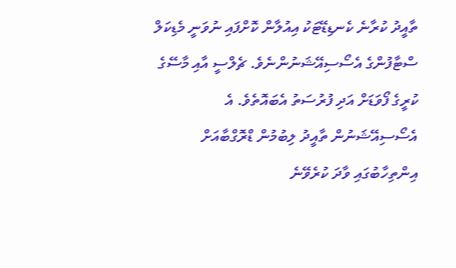ތާއީދު ކުރާނެ ކެނޑިޑޭޓަކު އިއުލާން ކޮށްފައި ނުވަނީ މެޑިކަލް ސްޓާފުންގެ އެސޯސިއޭޝަނުންނެވެ. ޗެލްސީ އާއި މާސޭގެ ކުރީގެ ފޯވަޑަށް އަދި ފުރުސަތު އެބައޮތެވެ. އެ އެސޯސިއޭޝަނުން ތާއީދު ލިބުމުން ޑްރޮގްބާއަށް އިންތިހާބުގައި ވާދަ ކުރެވޭނެ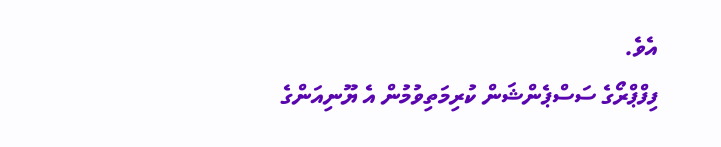އެވެ.
ފިފްޕްރޯގެ ސަސްޕެންޝަން ކުރިމަތިވުމުން އެ ޔޫނިއަންގެ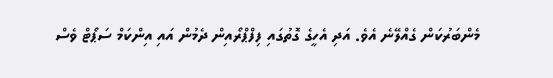މެންބަރުކަން ގެއްލޭނެ އެވެ. އަދި އެހީގެ ގޮތުގައި ފިފްޕްރޯއިން ދެމުން އައި އިންކަމް ސަޕޯޓް ވެސް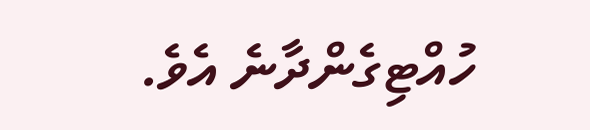ހުއްޓިގެންދާނެ އެވެ.